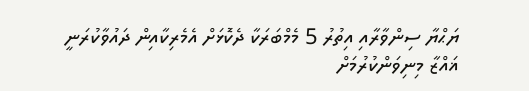ޔަޙްޔާ ސިންވާރާއި އިތުރު 5 މެމްބަރަކާ ދެކޮޅަށް އެމެރިކާއިން ދައުވާކުރަނީ
ޣައްޒާ މިނިވަންކުރުމަށް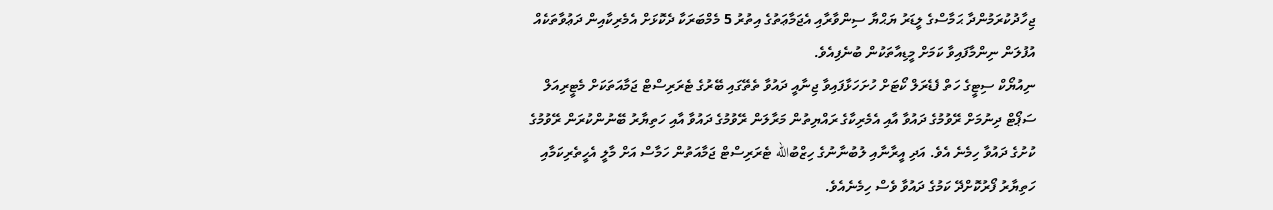ޖިހާދުކުރަމުންދާ ޙަމާސްގެ ލީޑަރު ޔަޙްޔާ ސިންވާރާއި އެޖަމާޢަތުގެ އިތުރު 5 މެމްބަރަކާ ދެކޮޅަށް އެމެރިކާއިން ދަޢުވާތަކެއް އުފުލަން ނިންމާފައިވާ ކަމަށް މީޑިއާތަކުން ބުނެފިއެވެ.
ނިއުޔޯކް ސިޓީގެ ހަތް ފެޑެރަލް ކޯޓަށް ހުށަހަޅާފައިވާ ޖިނާއީ ދައުވާ ތެތޭގައި ބޭރުގެ ޓެރަރިސްޓް ޖަމާއަތަކަށް މެޓީރިއަލް ސަޕޯޓް ދިނުމަށް ރޭވުމުގެ ދައުވާ އާއި އެމެރިކާގެ ރައްޔިތުން މަރާލަން ރޭވުމުގެ ދައުވާ އާއި ހަތިޔާރު ބޭނުންކުރަން ރޭވުމުގެ ކުށުގެ ދައުވާ ހިމެނެ އެވެ. އަދި އީރާނާއި ލުބުނާނުގެ ހިޒްބުالله ޓެރަރިސްޓް ޖަމާއަތުން ހަމާސް އަށް މާލީ އެހީތެރިކަމާއި ހަތިޔާރު ފޯރުކޮށްދޭ ކަމުގެ ދައުވާ ވެސް ހިމެނެއެވެ.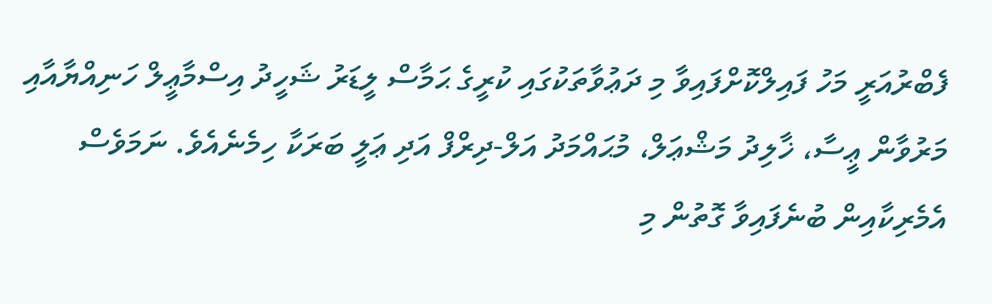ފެބްރުއަރީ މަހު ފައިލްކޮށްފައިވާ މި ދަޢުވާތަކުގައި ކުރީގެ ޙަމާސް ލީޑަރު ޝަހީދު އިސްމާޢީލް ހަނިއްޔާއާއި މަރުވާން ޢީސާ، ޚާލިދު މަޝްޢަލް، މުޙައްމަދު އަލް-ދިރްފް އަދި ޢަލީ ބަރަކާ ހިމެނެއެވެ. ނަމަވެސް އެމެރިކާއިން ބުނެފައިވާ ގޮތުން މި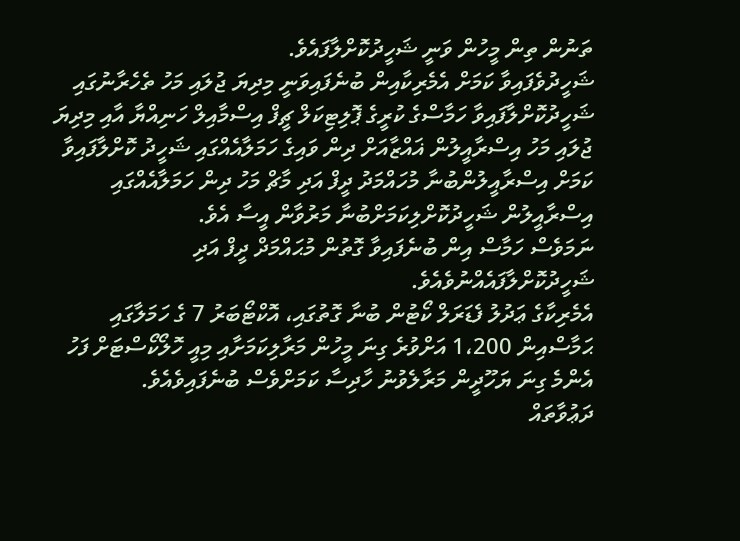ތަނުން ތިން މީހުން ވަނީ ޝަހީދުކޮށްލާފައެވެ.
ޝަހީދުވެފައިވާ ކަމަށް އެމެރިކާއިން ބުނެފައިވަނީ މިދިޔަ ޖުލައި މަހު ތެހެރާނުގައި ޝަހީދުކޮށްލާފައިވާ ހަމާސްގެ ކުރީގެ ޕޮލިޓިކަލް ޗީފް އިސްމާއިލް ހަނިއްޔާ އާއި މިދިޔަ ޖުލައި މަހު އިސްރާއީލުން ޣައްޒާއަށް ދިން ވައިގެ ހަމަލާއެއްގައި ޝަހީދު ކޮށްލާފައިވާ ކަމަށް އިސްރާއީލުންބުނާ މުހައްމަދު ދީފް އަދި މާޗް މަހު ދިން ހަމަލާއެއްގައި އިސްރާއީލުން ޝަހީދުކޮށްލިކަމަށްބުނާ މަރުވާން އީސާ އެވެ.
ނަމަވެސް ހަމާސް އިން ބުނެފައިވާ ގޮތުން މުޙައްމަދް ދީފް އަދި ޝަހީދުކޮށްލާފައެއްނުވެއެވެ.
އެމެރިކާގެ ޢަދުލު ފެޑަރަލް ކޯޓުން ބުނާ ގޮތުގައި، އޮކްޓޯބަރު 7 ގެ ހަމަލާގައި ޙަމާސްއިން 1،200 އަށްވުރެ ގިނަ މީހުން މަރާލިކަމަށާއި މިއީ ހޮލޯކޯސްޓަށް ފަހު އެންމެ ގިނަ ޔަހޫދީން މަރާލެވުނު ހާދިސާ ކަމަށްވެސް ބުނެފައިވެއެވެ.
ދަޢުވާތައް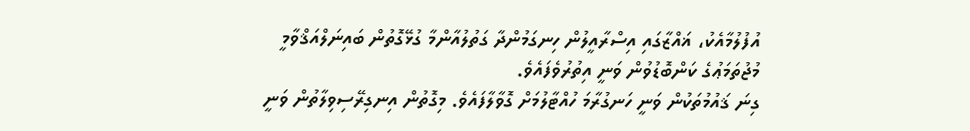އުފުލުމާއެކު، ޣައްޒާގައި އިސްރާއީލުން ހިނގަމުންދާ ގަތުލުއާންމާ ގުޅޭގޮތުން ބައިނަލްއަޤްވާމީ މުޖުތަމަޢުގެ ކަންބޮޑުވުން ވަނީ އިތުރުވެފައެވެ.
ގިނަ ޤައުމުތަކުން ވަނީ ހަނގުރާމަ ހުއްޓާލުމަށް ގޮވާލާފައެވެ. މިގޮތުން އިނގިރޭސިވިލާތުން ވަނީ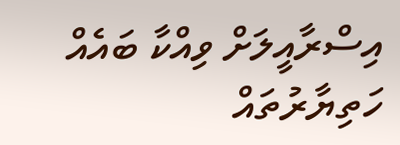އިސްރާއީލަށް ވިއްކާ ބައެއް ހަތިޔާރުތައް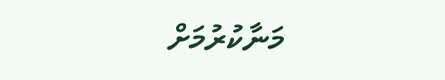މަނާކުރުމަށް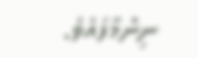ނިންމާފައެވެ.